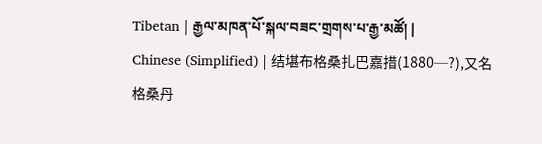Tibetan | རྒྱལ་མཁན་པོ་སྐལ་བཟང་གྲགས་པ་རྒྱ་མཚོ། |
Chinese (Simplified) | 结堪布格桑扎巴嘉措(1880─?),又名格桑丹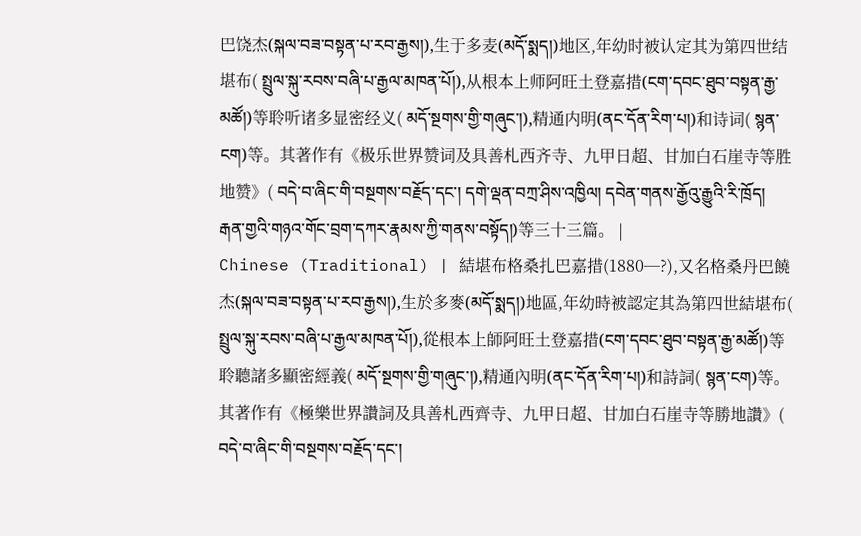巴饶杰(སྐལ་བཟ་བསྟན་པ་རབ་རྒྱས།),生于多麦(མདོ་སྨད།)地区,年幼时被认定其为第四世结堪布( སྤྲུལ་སྐུ་རབས་བཞི་པ་རྒྱལ་མཁན་པོ།),从根本上师阿旺土登嘉措(ངག་དབང་ཐུབ་བསྟན་རྒྱ་མཚོ།)等聆听诸多显密经义( མདོ་སྔགས་གྱི་གཞུང་།),精通内明(ནང་དོན་རིག་པ།)和诗词( སྙན་ངག)等。其著作有《极乐世界赞词及具善札西齐寺、九甲日超、甘加白石崖寺等胜地赞》( བདེ་བ་ཞིང་གི་བསྔགས་བརྗོད་དང་། དགེ་ལྡན་བཀྲ་ཤིས་འཁྱིལ། དབེན་གནས་རྒྱོའུ་རྒྱུའི་རི་ཁྲོད། རྒན་གྱའི་གཉའ་གོང་བྲག་དཀར་རྣམས་ཀྱི་གནས་བསྟོད།)等三十三篇。 |
Chinese (Traditional) | 結堪布格桑扎巴嘉措(1880─?),又名格桑丹巴饒杰(སྐལ་བཟ་བསྟན་པ་རབ་རྒྱས།),生於多麥(མདོ་སྨད།)地區,年幼時被認定其為第四世結堪布( སྤྲུལ་སྐུ་རབས་བཞི་པ་རྒྱལ་མཁན་པོ།),從根本上師阿旺土登嘉措(ངག་དབང་ཐུབ་བསྟན་རྒྱ་མཚོ།)等聆聽諸多顯密經義( མདོ་སྔགས་གྱི་གཞུང་།),精通內明(ནང་དོན་རིག་པ།)和詩詞( སྙན་ངག)等。其著作有《極樂世界讚詞及具善札西齊寺、九甲日超、甘加白石崖寺等勝地讚》( བདེ་བ་ཞིང་གི་བསྔགས་བརྗོད་དང་།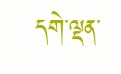དགེ་ལྡན་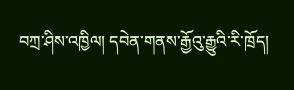བཀྲ་ཤིས་འཁྱིལ། དབེན་གནས་རྒྱོའུ་རྒྱུའི་རི་ཁྲོད།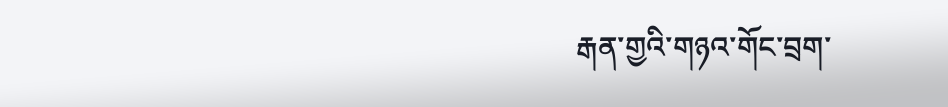རྒན་གྱའི་གཉའ་གོང་བྲག་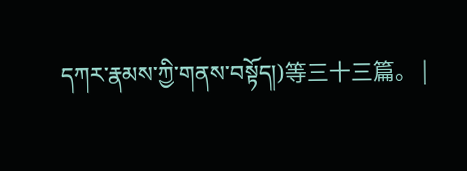དཀར་རྣམས་ཀྱི་གནས་བསྟོད།)等三十三篇。 |